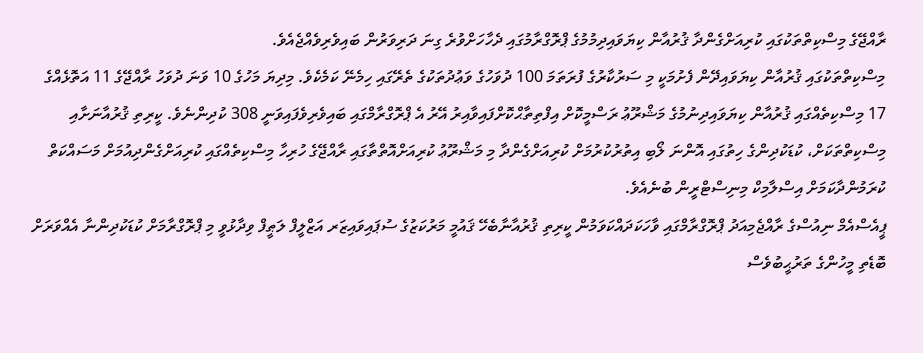ރާއްޖޭގެ މިސްކިތްތަކުގައި ކުރިއަށްގެންދާ ޤުރުއާން ކިޔަވައިދިމުމުގެ ޕްރޮގްރާމުގައި ދެހާހަށްވުރެ ގިނަ ދަރިވަރުން ބައިވެރިވެއްޖެއެވެ.
މިސްކިތްތަކުގައި ޤުރުއާން ކިޔަވައިދޭން ފެށުމަކީ މި ސަރުކާރުގެ ފުރަތަމަ 100 ދުވަހުގެ ވަޢުދުތަކުގެ ތެރޭގައި ހިމެނޭ ކަމެކެވެ. މިދިޔަ މަހުގެ 10 ވަނަ ދުވަހު ރާއްޖޭގެ 11 އަތޮޅެއްގެ 17 މިސްކިތެއްގައި ޤުރުއާން ކިޔަވައިދިނުމުގެ މަޝްރޫޢު ރަސްމީކޮށް އިފްތިތާޙްކޮށްފައިވާއިރު އޭރު އެ ޕްރޮގްރާމްގައި ބައިވެރިވެފައިވަނީ 308 ކުދިންނެވެ. ކީރިތި ޤުރުއާނަށާއި މިސްކިތްތަކަށް، ކުޑަކުދިންގެ ހިތުގައި އޮންނަ ލޯބި އިތުރުކުރުމަށް ކުރިއަށްގެންދާ މި މަޝްރޫޢު ކުރިއަށްއޮތްތާގައި ރާއްޖޭގެ ހުރިހާ މިސްކިތެއްގައި ކުރިއަށްގެންދިއުމަށް މަސައްކަތް ކުރަމުންދާކަމަށް އިސްލާމިކް މިނިސްޓްރީން ބުނެއެވެ.
ޕީއެސްއެމް ނިއުސްގެ ރާއްޖެމިއަދު ޕްރޮގްރާމްގައި ވާހަކަދައްކަވަމުން ކީރިތި ޤުރުއާނާބެހޭ ޤައުމީ މަރުކަޒުގެ ސުޕައިވައިޒަރ އަޒްލީފް ލަޠީފް ވިދާޅުވީ މި ޕްރޮގްރާމަށް ކުޑަކުދިންނާ އެއްވަރަށް ބޮޑެތި މީހުންގެ ތަރުޙީބުވެސް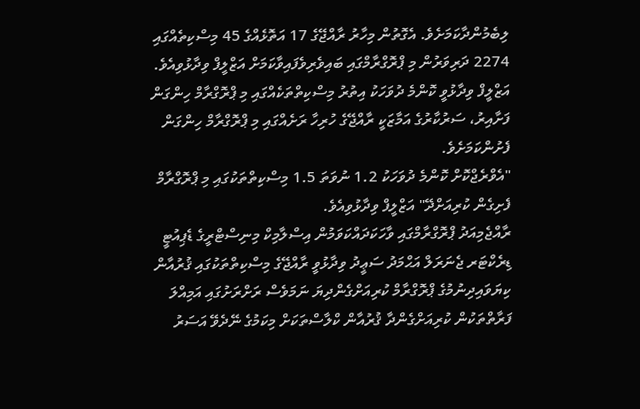ލިބެމުންދާކަމަށެވެ. އެގޮތުން މިހާރު ރާއްޖޭގެ 17 އަތޮޅެއްގެ 45 މިސްކިތެއްގައި 2274 ދަރިވަރުން މި ޕްރޮގްރާމްގައި ބައިވެރިވެފައިވާކަމަށް އަޒްލީފް ވިދާޅުވިއެވެ. އަޒްލީފް ވިދާޅުވީ ކޮންމެ ދުވަހަކު އިތުރު މިސްކިތްތަކެއްގައި މި ޕްރޮގްރާމް ހިންގަން ފަށާއިރު، ސަރުކާރުގެ އަމާޒަކީ ރާއްޖޭގެ ހުރިހާ ރަށެއްގައި މި ޕްރޮގްރާމް ހިންގަން ފެށުންކަމަށެވެ.
"އެވްރެޖްކޮށް ކޮންމެ ދުވަހަކު 1.2 ނުވަތަ 1.5 މިސްކިތްތަކުގައި މި ޕްރޮގްރާމް ފެށިގެން ކުރިއަށްދޭ" އަޒްލީފް ވިދާޅުވިއެވެ.
ރާއްޖެމިއަދު ޕްރޮގްރާމްގައި ވާހަކަދައްކަވަމުން އިސްލާމިކް މިނިސްޓްރީގެ ޑެޕިއުޓީ ޑިރެކްޓަރ ޖެނަރަލް އަޙްމަދު ސަޢީދު ވިދާޅުވީ ރާއްޖޭގެ މިސްކިތްތަކުގައި ޤުރުއާން ކިޔަވައިދިނުމުގެ ޕްރޮގްރާމް ކުރިއަށްގެންދިޔަ ނަމަވެސް ރަށްރަށުގައި އަމިއްލަ ފަރާތްތަކުން ކުރިއަށްގެންދާ ޤުރުއާން ކްލާސްތަކަށް މިކަމުގެ ނޭދެވޭ އަސަރު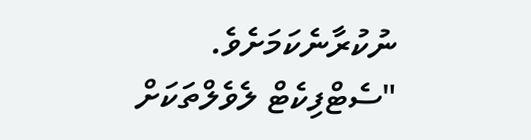ނުކުރާނެކަމަށެވެ.
"ސެޓްފިކެޓް ލެވެލްތަކަށް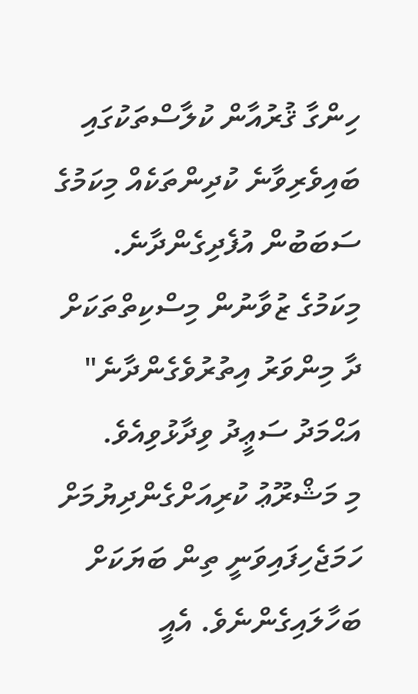ހިންގާ ޤުރުއާން ކުލާސްތަކުގައި ބައިވެރިވާނެ ކުދިންތަކެއް މިކަމުގެ ސަބަބުން އުފެދިގެންދާނެ. މިކަމުގެ ޒުވާނުން މިސްކިތްތަކަށް ދާ މިންވަރު އިތުރުވެގެންދާނެ" އަޙްމަދު ސަޢީދު ވިދާޅުވިއެވެ.
މި މަޝްރޫޢު ކުރިއަށްގެންދިޔުމަށް ހަމަޖެހިފައިވަނީ ތިން ބަޔަކަށް ބަހާލައިގެންނެވެ. އެއީ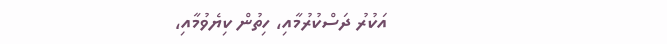އަކުރު ދަސްކުރުމާއި، ހިތުން ކިޔެވުމާއި،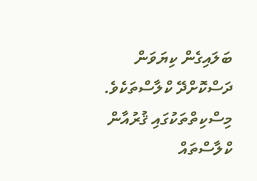ބަލައިގެން ކިޔަވަން ދަސްކޮށްދޭ ކްލާސްތަކެވެ. މިސްކިތްތަކުގައި ޤުރުއާން ކްލާސްތައް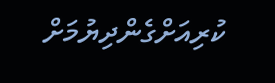ކުރިއަށްގެންދިޔުމަށް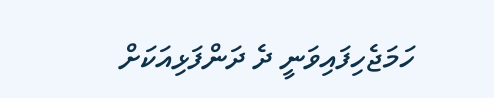ހަމަޖެހިފައިވަނީ ދެ ދަންފަޅިއަކަށް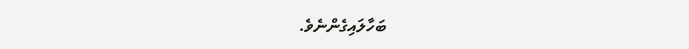ބަހާލައިގެންނެވެ.